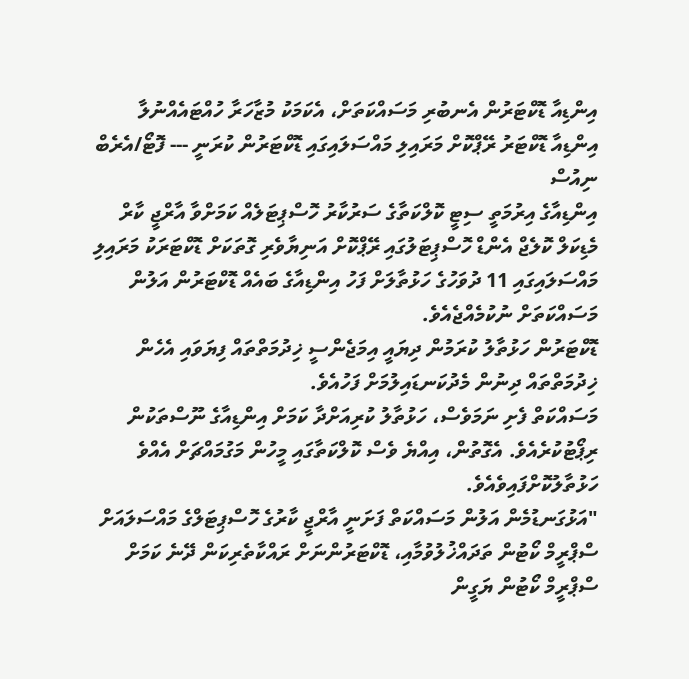އިންޑިއާ ޑޮކްޓަރުން އެނބުރި މަސައްކަތަށް، އެކަމަކު މުޒާހަރާ ހުއްޓައެއްނުލާ
އިންޑިއާ ޑޮކްޓަރު ރޭޕްކޮށް މަރައިލި މައްސަލައިގައި ޑޮކްޓަރުން ކުރަނީ --- ފޮޓޯ/އެރެބް ނިއުސް
އިންޑިއާގެ އިރުމަތީ ސިޓީ ކޮލްކަތާގެ ސަރުކާރު ހޮސްޕިޓަލެއް ކަމަށްވާ އާރްޖީ ކާރް މެޑިކަލް ކޮލެޖް އެންޑް ހޮސްޕިޓަލުގައި ރޭޕްކޮށް އަނިޔާވެރި ގޮތަކަށް ޑޮކްޓަރަކު މަރައިލި މައްސަލައިގައި 11 ދުވަހުގެ ހަޅުތާލަށް ފަހު އިންޑިއާގެ ބައެއް ޑޮކްޓަރުން އަލުން މަސައްކަތަށް ނުކުމެއްޖެއެވެ.
ޑޮކްޓަރުން ހަޅުތާލު ކުރަމުން ދިޔައީ އިމަޖެންސީ ޚިދުމަތްތައް ފިޔަވައި އެހެން ޚިދުމަތްތައް ދިނުން މެދުކަނޑައިލުމަށް ފަހުއެވެ.
މަސައްކަތް ފެށި ނަމަވެސް، ހަޅުތާލު ކުރިއަށްދާ ކަމަށް އިންޑިއާގެ ނޫސްތަކުން ރިޕޯޓުކުރެއެވެ. އެގޮތުން، އިއްޔެ ވެސް ކޮލްކަތާގައި މީހުން މަގުމައްޗަށް އެއްވެ ހަޅުތާލުކޮށްފައިވެއެވެ.
"އަޅުގަނޑުމެން އަލުން މަސައްކަތް ފަށަނީ އާރްޖީ ކާރުގެ ހޮސްޕިޓަލްގެ މައްސަލައަށް ސްޕްރީމް ކޯޓުން ތަދައްޚުލުވުމާއި، ޑޮކްޓަރުންނަށް ރައްކާތެރިކަން ދޭނެ ކަމަށް ސްޕްރީމް ކޯޓުން ޔަގީން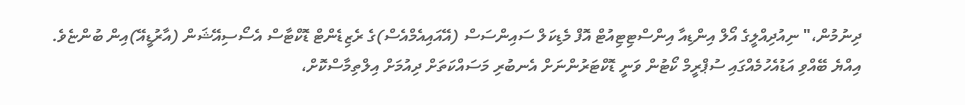ދިނުމުން،" ނިއުދިއްލީގެ އޯލް އިންޑިއާ އިންސްޓިޓިއުޓް އޮފް މެޑިކަލް ސައިންސަސް (އޭއައިއެމްއެސް)ގެ ރެޒިޑެންޓް ޑޮކްޓާސް އެސޯސިއޭޝަން (އާރުޑީއޭ)އިން ބުންޏެވެ.
އިއްޔެ ބޭއްވި އަޑުއެހުމެއްގައި ސުޕްރީމް ކޯޓުން ވަނީ ޑޮކްޓަރުންނަށް އެނބުރި މަސައްކަތަށް ދިއުމަށް އިލްތިމާސްކޮށް،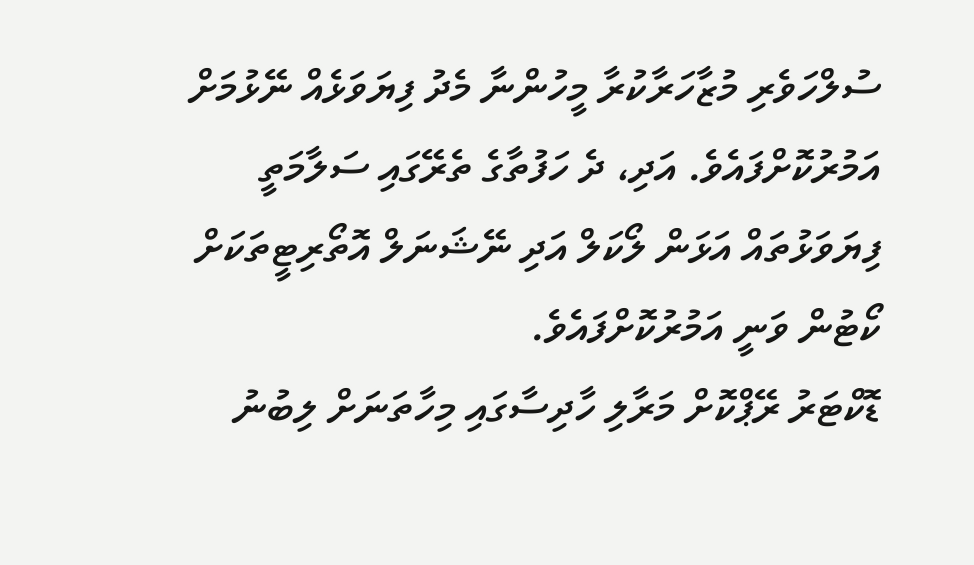ސުލްހަވެރި މުޒާހަރާކުރާ މީހުންނާ މެދު ފިޔަވަޅެއް ނޭޅުމަށް އަމުރުކޮށްފައެވެ. އަދި، ދެ ހަފުތާގެ ތެރޭގައި ސަލާމަތީ ފިޔަވަޅުތައް އަޅަން ލޯކަލް އަދި ނޭޝަނަލް އޮތޯރިޓީތަކަށް ކޯޓުން ވަނީ އަމުރުކޮށްފައެވެ.
ޑޮކްޓަރު ރޭޕްކޮށް މަރާލި ހާދިސާގައި މިހާތަނަށް ލިބުނު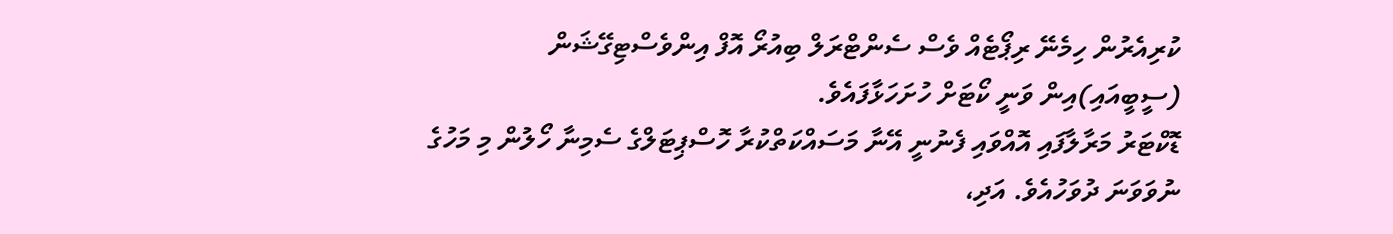ކުރިއެރުން ހިމެނޭ ރިޕޯޓެއް ވެސް ސެންޓްރަލް ބިއުރޯ އޮފް އިންވެސްޓިގޭޝަން (ސީބީއައި)އިން ވަނީ ކޯޓަށް ހުށަހަޅާފައެވެ.
ޑޮކްޓަރު މަރާލާފައި އޮއްވައި ފެނުނީ އޭނާ މަސައްކަތްކުރާ ހޮސްޕިޓަލްގެ ސެމިނާ ހޯލުން މި މަހުގެ ނުވަވަނަ ދުވަހުއެވެ. އަދި،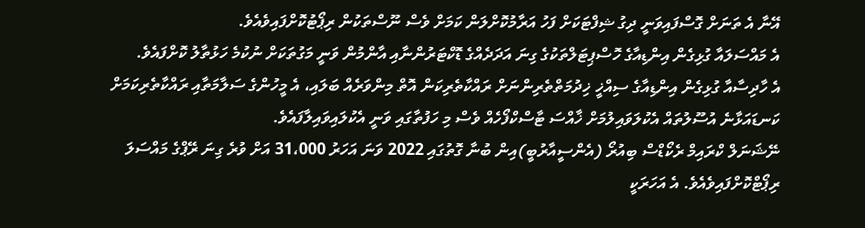އޭނާ އެ ތަނަށް ގޮސްފައިވަނީ ދިގު ޝިފްޓަކަށް ފަހު އަރާމުކޮށްލަން ކަމަށް ވެސް ނޫސްތަކުން ރިޕޯޓުކޮށްފައިވެއެވެ.
އެ މައްސަލައާ ގުޅިގެން އިންޑިއާގެ ހޮސްޕިޓަލްތަކުގެ ގިނަ އަދަދެއްގެ ޑޮކްޓަރުންނާއި އާންމުން ވަނީ މަގުތަކަށް ނުކުމެ ހަޅުތާލު ކޮށްފައެވެ.
އެ ހާދިސާއާ ގުޅިގެން އިންޑިއާގެ ސިއްޚީ ޚިދުމަތްތެރިންނަށް ރައްކާތެރިކަން އޮތް މިންވަރެއް ބަލައި، އެ މީހުންގެ ސަލާމަތާއި ރައްކާތެރިކަމަށް ކަނޑައަޅާނެ އުސޫލުތައް އެކުލަވައިލުމަށް ޚާއްސަ ޓާސްކްފޯހެއް ވެސް މި ހަފުތާގައި ވަނީ އެކުލައިވައިލާފައެވެ.
ނޭޝަނަލް ކްރައިމް ރެކޯޑްސް ބިއުރޯ (އެންސީއާރުބީ)އިން ބުނާ ގޮތުގައި 2022 ވަނަ އަހަރު 31،000 އަށް ވުރެ ގިނަ ރޭޕްގެ މައްސަލަ ރިޕޯޓްކޮށްފައިވެއެވެ. އެ އަހަރަކީ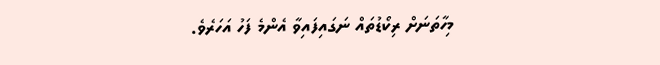މިހާތަނަށް ރިކޯޑުތައް ނަގައިފައިވާ އެންމެ ފަހު އަހަރެވެ.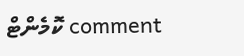comment ކޮމެންޓް